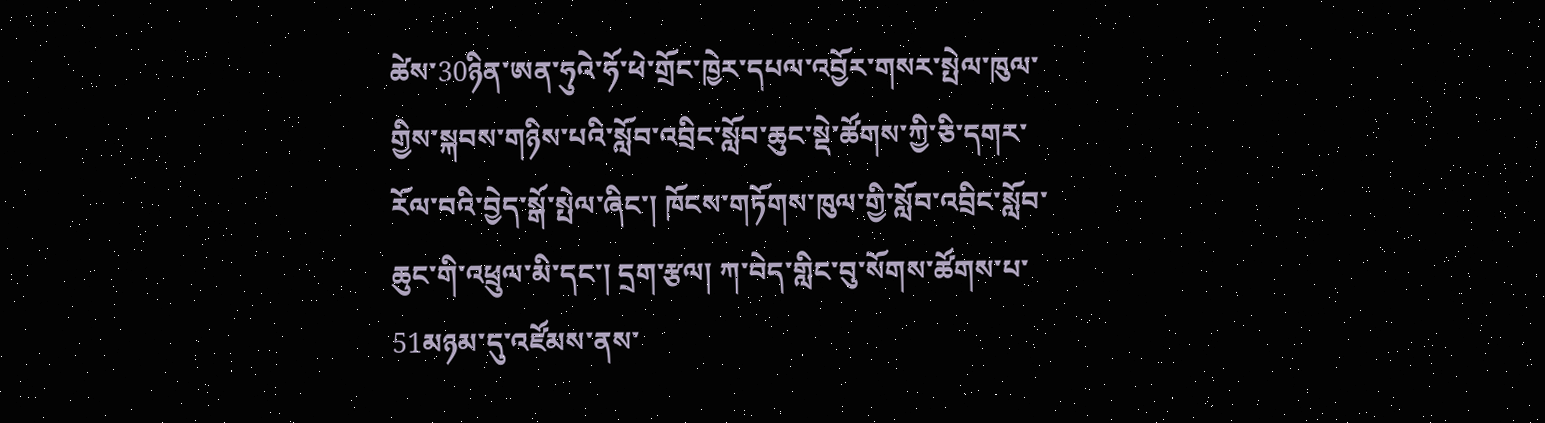ཚེས་30ཉིན་ཨན་ཧུའེ་ཧོ་ཕེ་གྲོང་ཁྱེར་དཔལ་འབྱོར་གསར་སྤེལ་ཁུལ་གྱིས་སྐབས་གཉིས་པའི་སློབ་འབྲིང་སློབ་ཆུང་སྡེ་ཚོགས་ཀྱི་ཅི་དགར་རོལ་བའི་བྱེད་སྒོ་སྤེལ་ཞིང་། ཁོངས་གཏོགས་ཁུལ་གྱི་སློབ་འབྲིང་སློབ་ཆུང་གི་འཕྲུལ་མི་དང་། དྲག་རྩལ། ཀ་བེད་གླིང་བུ་སོགས་ཚོགས་པ་51མཉམ་དུ་འཛོམས་ནས་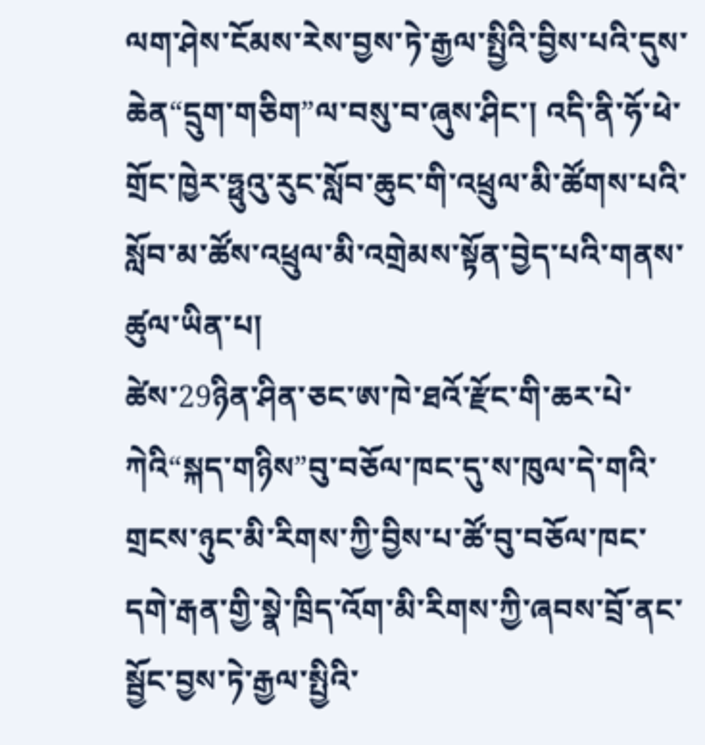ལག་ཤེས་ངོམས་རེས་བྱས་ཏེ་རྒྱལ་སྤྱིའི་བྱིས་པའི་དུས་ཆེན“དྲུག་གཅིག”ལ་བསུ་བ་ཞུས་ཤིང་། འདི་ནི་ཧོ་ཕེ་གྲོང་ཁྱེར་ཧྥུའུ་རུང་སློབ་ཆུང་གི་འཕྲུལ་མི་ཚོགས་པའི་སློབ་མ་ཚོས་འཕྲུལ་མི་འགྲེམས་སྟོན་བྱེད་པའི་གནས་ཚུལ་ཡིན་པ།
ཚེས་29ཉིན་ཤིན་ཅང་ཨ་ཁེ་ཐའོ་རྫོང་གི་ཆར་པེ་ཀེའི“སྐད་གཉིས”བུ་བཅོལ་ཁང་དུ་ས་ཁུལ་དེ་གའི་གྲངས་ཉུང་མི་རིགས་ཀྱི་བྱིས་པ་ཚོ་བུ་བཅོལ་ཁང་དགེ་རྒན་གྱི་སྣེ་ཁྲིད་འོག་མི་རིགས་ཀྱི་ཞབས་བྲོ་ནང་སྦྱོང་བྱས་ཏེ་རྒྱལ་སྤྱིའི་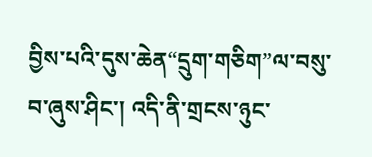བྱིས་པའི་དུས་ཆེན“དྲུག་གཅིག”ལ་བསུ་བ་ཞུས་ཤིང་། འདི་ནི་གྲངས་ཉུང་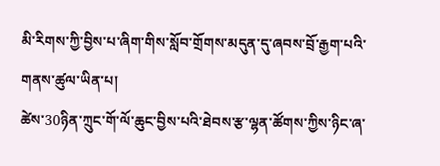མི་རིགས་ཀྱི་བྱིས་པ་ཞིག་གིས་སློབ་གྲོགས་མདུན་དུ་ཞབས་བྲོ་རྒྱག་པའི་གནས་ཚུལ་ཡིན་པ།
ཚེས་30ཉིན་ཀྲུང་གོ་ལོ་ཆུང་བྱིས་པའི་ཐེབས་རྩ་ལྷན་ཚོགས་ཀྱིས་ཉིང་ཞ་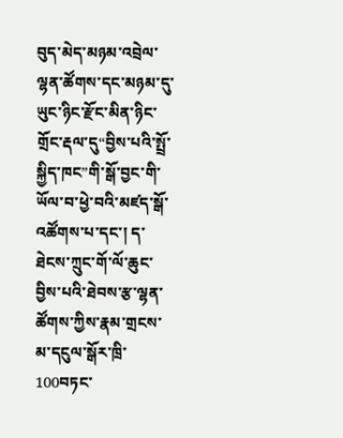བུད་མེད་མཉམ་འབྲེལ་ལྷན་ཚོགས་དང་མཉམ་དུ་ཡུང་ཉིང་རྫོང་མིན་ཉིང་གྲོང་རྡལ་དུ“བྱིས་པའི་སྤྲོ་སྐྱིད་ཁང”གི་སྒོ་བྱང་གི་ཡོལ་བ་ཕྱེ་བའི་མཛད་སྒོ་འཚོགས་པ་དང་། ད་ཐེངས་ཀྲུང་གོ་ལོ་ཆུང་བྱིས་པའི་ཐེབས་རྩ་ལྷན་ཚོགས་ཀྱིས་རྣམ་གྲངས་མ་དངུལ་སྒོར་ཁྲི་100བཏང་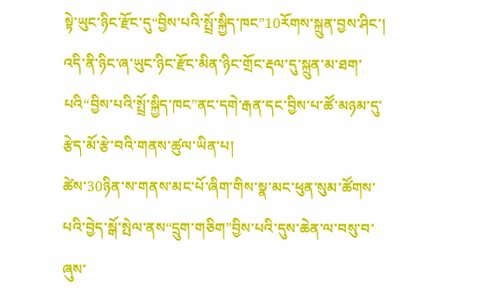སྟེ་ཡུང་ཉིང་རྫོང་དུ“བྱིས་པའི་སྤྲོ་སྐྱིད་ཁང”10རོགས་སྐྲུན་བྱས་ཤིང་། འདི་ནི་ཉིང་ཞ་ཡུང་ཉིང་རྫོང་མིན་ཉིང་གྲོང་རྡལ་དུ་སྐྲུན་མ་ཐག་པའི“བྱིས་པའི་སྤྲོ་སྐྱིད་ཁང”ནང་དགེ་རྒན་དང་བྱིས་པ་ཚོ་མཉམ་དུ་རྩེད་མོ་རྩེ་བའི་གནས་ཚུལ་ཡིན་པ།
ཚེས་30ཉིན་ས་གནས་མང་པོ་ཞིག་གིས་སྣ་མང་ཕུན་སུམ་ཚོགས་པའི་བྱེད་སྒོ་སྤེལ་ནས“དྲུག་གཅིག”བྱིས་པའི་དུས་ཆེན་ལ་བསུ་བ་ཞུས་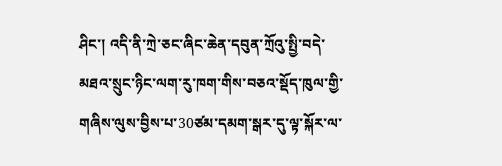ཤིང་། འདི་ནི་ཀྲེ་ཅང་ཞིང་ཆེན་དབུན་ཀྲོའུ་སྤྱི་བདེ་མཐའ་སྲུང་ཉིང་ལག་རུ་ཁག་གིས་བཅའ་སྡོད་ཁུལ་གྱི་གཞིས་ལུས་བྱིས་པ་30ཙམ་དམག་སྒར་དུ་ལྟ་སྐོར་ལ་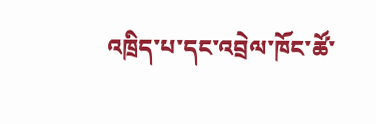འཁྲིད་པ་དང་འབྲེལ་ཁོང་ཚོ་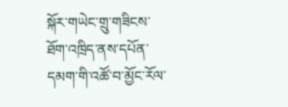སྐོར་གཡེང་གྲུ་གཟིངས་ཐོག་འཁྲིད་ནས་དཔོན་དམག་གི་འཚོ་བ་མྱོང་རོལ་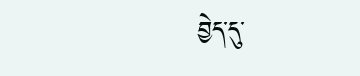བྱེད་དུ་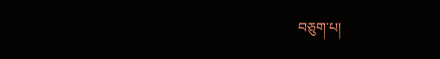བཅུག་པ།